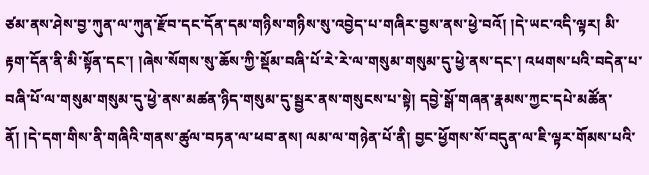ཙམ་ནས་ཤེས་བྱ་ཀུན་ལ་ཀུན་རྫོབ་དང་དོན་དམ་གཉིས་གཉིས་སུ་འབྱེད་པ་གཞིར་བྱས་ནས་ཕྱེ་བའོ། །དེ་ཡང་འདི་ལྟར། མི་རྟག་དོན་ནི་མི་སྟོན་དང་། །ཞེས་སོགས་སུ་ཆོས་ཀྱི་སྡོམ་བཞི་པོ་རེ་རེ་ལ་གསུམ་གསུམ་དུ་ཕྱེ་ནས་དང་། འཕགས་པའི་བདེན་པ་བཞི་པོ་ལ་གསུམ་གསུམ་དུ་ཕྱེ་ནས་མཚན་ཉིད་གསུམ་དུ་སྦྱར་ནས་གསུངས་པ་སྟེ། དབྱེ་སྒོ་གཞན་རྣམས་ཀྱང་དཔེ་མཚོན་ནོ། །དེ་དག་གིས་ནི་གཞིའི་གནས་ཚུལ་བཏན་ལ་ཕབ་ནས། ལམ་ལ་གཉེན་པོ་ནི། བྱང་ཕྱོགས་སོ་བདུན་ལ་ཇི་ལྟར་གོམས་པའི་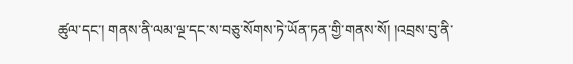ཚུལ་དང་། གནས་ནི་ལམ་ལྔ་དང་ས་བཅུ་སོགས་ཏེ་ཡོན་ཏན་གྱི་གནས་སོ། །འབྲས་བུ་ནི་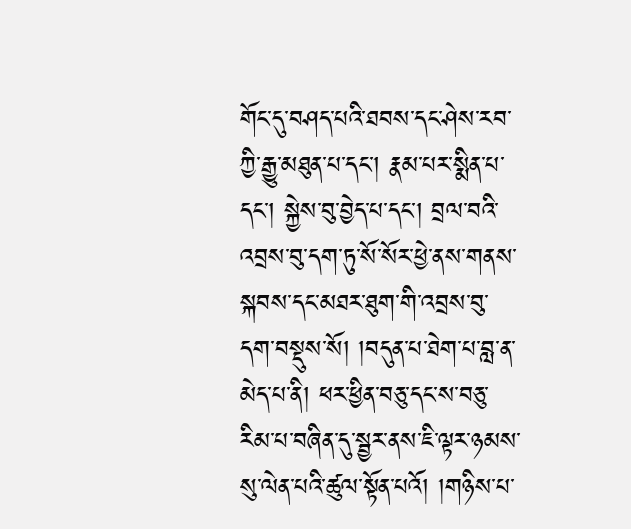གོང་དུ་བཤད་པའི་ཐབས་དང་ཤེས་རབ་ཀྱི་རྒྱུ་མཐུན་པ་དང་། རྣམ་པར་སྨིན་པ་དང་། སྐྱེས་བུ་བྱེད་པ་དང་། བྲལ་བའི་འབྲས་བུ་དག་ཏུ་སོ་སོར་ཕྱེ་ནས་གནས་སྐབས་དང་མཐར་ཐུག་གི་འབྲས་བུ་དག་བསྡུས་སོ། །བདུན་པ་ཐེག་པ་བླ་ན་མེད་པ་ནི། ཕར་ཕྱིན་བཅུ་དང་ས་བཅུ་རིམ་པ་བཞིན་དུ་སྦྱར་ནས་ཇི་ལྟར་ཉམས་སུ་ལེན་པའི་ཚུལ་སྟོན་པའོ། །གཉིས་པ་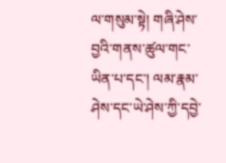ལ་གསུམ་སྟེ། གཞི་ཤེས་བྱའི་གནས་ཚུལ་གང་ཡིན་པ་དང་། ལམ་རྣམ་ཤེས་དང་ཡེ་ཤེས་ཀྱི་དབྱེ་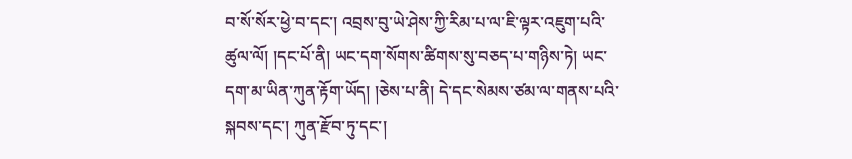བ་སོ་སོར་ཕྱེ་བ་དང་། འབྲས་བུ་ཡེ་ཤེས་ཀྱི་རིམ་པ་ལ་ཇི་ལྟར་འཇུག་པའི་ཚུལ་ལོ། །དང་པོ་ནི། ཡང་དག་སོགས་ཚིགས་སུ་བཅད་པ་གཉིས་ཏེ། ཡང་དག་མ་ཡིན་ཀུན་རྟོག་ཡོད། །ཅེས་པ་ནི། དེ་དང་སེམས་ཙམ་ལ་གནས་པའི་སྐབས་དང་། ཀུན་རྫོབ་ཏུ་དང་།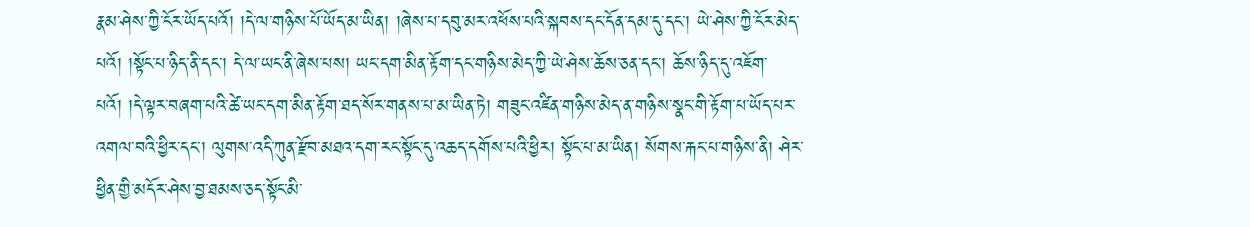རྣམ་ཤེས་ཀྱི་ངོར་ཡོད་པའོ། །དེ་ལ་གཉིས་པོ་ཡོད་མ་ཡིན། །ཞེས་པ་དབུ་མར་འཕོས་པའི་སྐབས་དང་དོན་དམ་དུ་དང་། ཡེ་ཤེས་ཀྱི་ངོར་མེད་པའོ། །སྟོང་པ་ཉིད་ནི་དང་། དེ་ལ་ཡང་ནི་ཞེས་པས། ཡང་དག་མིན་རྟོག་དང་གཉིས་མེད་ཀྱི་ཡེ་ཤེས་ཆོས་ཅན་དང་། ཆོས་ཉིད་དུ་འཇོག་པའོ། །དེ་ལྟར་བཞག་པའི་ཚེ་ཡང་དག་མིན་རྟོག་ཐད་སོར་གནས་པ་མ་ཡིན་ཏེ། གཟུང་འཛིན་གཉིས་མེད་ན་གཉིས་སྣང་གི་རྟོག་པ་ཡོད་པར་འགལ་བའི་ཕྱིར་དང་། ལུགས་འདི་ཀུན་རྫོབ་མཐའ་དག་རང་སྟོང་དུ་འཆད་དགོས་པའི་ཕྱིར། སྟོང་པ་མ་ཡིན། སོགས་རྐང་པ་གཉིས་ནི། ཤེར་ཕྱིན་གྱི་མདོར་ཤེས་བྱ་ཐམས་ཅད་སྟོང་མི་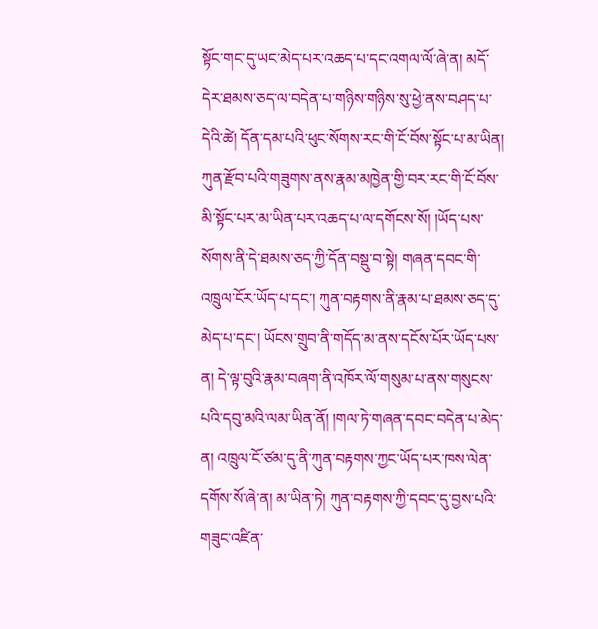སྟོང་གང་དུ་ཡང་མེད་པར་འཆད་པ་དང་འགལ་ལོ་ཞེ་ན། མདོ་དེར་ཐམས་ཅད་ལ་བདེན་པ་གཉིས་གཉིས་སུ་ཕྱེ་ནས་བཤད་པ་དེའི་ཚེ། དོན་དམ་པའི་ཕུང་སོགས་རང་གི་ངོ་བོས་སྟོང་པ་མ་ཡིན། ཀུན་རྫོབ་པའི་གཟུགས་ནས་རྣམ་མཁྱེན་གྱི་བར་རང་གི་ངོ་བོས་མི་སྟོང་པར་མ་ཡིན་པར་འཆད་པ་ལ་དགོངས་སོ། །ཡོད་པས་སོགས་ནི་དེ་ཐམས་ཅད་ཀྱི་དོན་བསྡུ་བ་སྟེ། གཞན་དབང་གི་འཁྲུལ་ངོར་ཡོད་པ་དང་། ཀུན་བརྟགས་ནི་རྣམ་པ་ཐམས་ཅད་དུ་མེད་པ་དང་། ཡོངས་གྲུབ་ནི་གདོད་མ་ནས་དངོས་པོར་ཡོད་པས་ན། དེ་ལྟ་བུའི་རྣམ་བཞག་ནི་འཁོར་ལོ་གསུམ་པ་ནས་གསུངས་པའི་དབུ་མའི་ལམ་ཡིན་ནོ། །གལ་ཏེ་གཞན་དབང་བདེན་པ་མེད་ན། འཁྲུལ་ངོ་ཙམ་དུ་ནི་ཀུན་བརྟགས་ཀྱང་ཡོད་པར་ཁས་ལེན་དགོས་སོ་ཞེ་ན། མ་ཡིན་ཏེ། ཀུན་བརྟགས་ཀྱི་དབང་དུ་བྱས་པའི་གཟུང་འཛིན་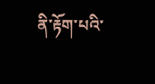ནི་རྟོག་པའི་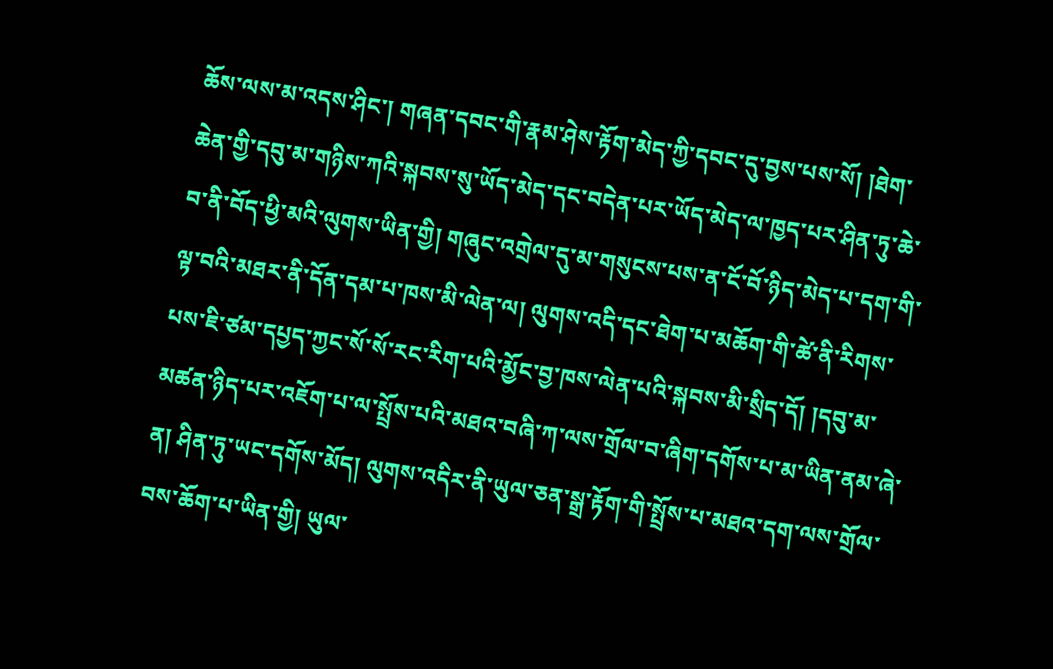ཆོས་ལས་མ་འདས་ཤིང་། གཞན་དབང་གི་རྣམ་ཤེས་རྟོག་མེད་ཀྱི་དབང་དུ་བྱས་པས་སོ། །ཐེག་ཆེན་གྱི་དབུ་མ་གཉིས་ཀའི་སྐབས་སུ་ཡོད་མེད་དང་བདེན་པར་ཡོད་མེད་ལ་ཁྱད་པར་ཤིན་ཏུ་ཆེ་བ་ནི་བོད་ཕྱི་མའི་ལུགས་ཡིན་གྱི། གཞུང་འགྲེལ་དུ་མ་གསུངས་པས་ན་ངོ་བོ་ཉིད་མེད་པ་དག་གི་ལྟ་བའི་མཐར་ནི་དོན་དམ་པ་ཁས་མི་ལེན་ལ། ལུགས་འདི་དང་ཐེག་པ་མཆོག་གི་ཚེ་ནི་རིགས་པས་ཇི་ཙམ་དཔྱད་ཀྱང་སོ་སོ་རང་རིག་པའི་མྱོང་བྱ་ཁས་ལེན་པའི་སྐབས་མི་སྲིད་དོ། །དབུ་མ་མཚན་ཉིད་པར་འཇོག་པ་ལ་སྤྲོས་པའི་མཐའ་བཞི་ཀ་ལས་གྲོལ་བ་ཞིག་དགོས་པ་མ་ཡིན་ནམ་ཞེ་ན། ཤིན་ཏུ་ཡང་དགོས་མོད། ལུགས་འདིར་ནི་ཡུལ་ཅན་སྒྲ་རྟོག་གི་སྤྲོས་པ་མཐའ་དག་ལས་གྲོལ་བས་ཆོག་པ་ཡིན་གྱི། ཡུལ་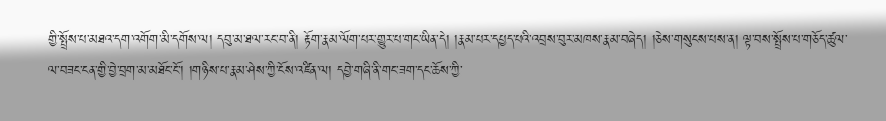གྱི་སྤྲོས་པ་མཐའ་དག་འགོག་མི་དགོས་ལ། དབུ་མ་ཐལ་རང་བ་ནི། རྟོག་རྣམ་ལོག་པར་གྱུར་པ་གང་ཡིན་དེ། །རྣམ་པར་དཔྱད་པའི་འབྲས་བུར་མཁས་རྣམ་བཞེད། །ཅེས་གསུངས་པས་ན། ལྟ་བས་སྤྲོས་པ་གཅོད་ཚུལ་ལ་བཟང་ངན་གྱི་བྱེ་བྲག་མ་མཐོང་ངོ་། །གཉིས་པ་རྣམ་ཤེས་ཀྱི་ངོས་འཛིན་ལ། དབྱེ་གཞི་ནི་གང་ཟག་དང་ཆོས་ཀྱི་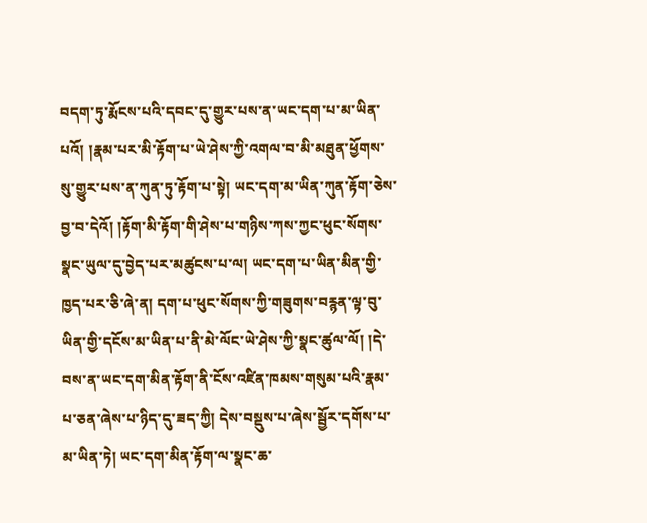བདག་ཏུ་རྨོངས་པའི་དབང་དུ་གྱུར་པས་ན་ཡང་དག་པ་མ་ཡིན་པའོ། །རྣམ་པར་མི་རྟོག་པ་ཡེ་ཤེས་ཀྱི་འགལ་བ་མི་མཐུན་ཕྱོགས་སུ་གྱུར་པས་ན་ཀུན་ཏུ་རྟོག་པ་སྟེ། ཡང་དག་མ་ཡིན་ཀུན་རྟོག་ཅེས་བྱ་བ་དེའོ། །རྟོག་མི་རྟོག་གི་ཤེས་པ་གཉིས་ཀས་ཀྱང་ཕུང་སོགས་སྣང་ཡུལ་དུ་བྱེད་པར་མཚུངས་པ་ལ། ཡང་དག་པ་ཡིན་མིན་གྱི་ཁྱད་པར་ཅི་ཞེ་ན། དག་པ་ཕུང་སོགས་ཀྱི་གཟུགས་བརྙན་ལྟ་བུ་ཡིན་གྱི་དངོས་མ་ཡིན་པ་ནི་མེ་ལོང་ཡེ་ཤེས་ཀྱི་སྣང་ཚུལ་ལོ། །དེ་བས་ན་ཡང་དག་མིན་རྟོག་ནི་ངོས་འཛིན་ཁམས་གསུམ་པའི་རྣམ་པ་ཅན་ཞེས་པ་ཉིད་དུ་ཟད་ཀྱི། དེས་བསྡུས་པ་ཞེས་སྦྱོར་དགོས་པ་མ་ཡིན་ཏེ། ཡང་དག་མིན་རྟོག་ལ་སྣང་ཆ་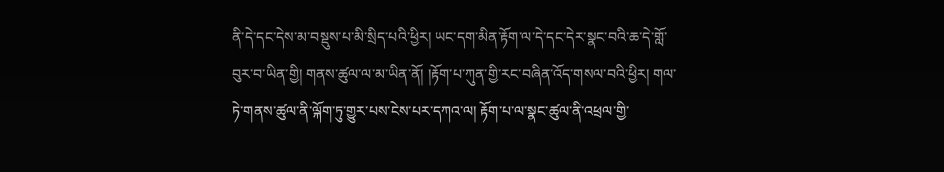ནི་དེ་དང་དེས་མ་བསྡུས་པ་མི་སྲིད་པའི་ཕྱིར། ཡང་དག་མིན་རྟོག་ལ་དེ་དང་དེར་སྣང་བའི་ཆ་དེ་གློ་བུར་བ་ཡིན་གྱི། གནས་ཚུལ་ལ་མ་ཡིན་ནོ། །རྟོག་པ་ཀུན་གྱི་རང་བཞིན་འོད་གསལ་བའི་ཕྱིར། གལ་ཏེ་གནས་ཚུལ་ནི་ལྐོག་ཏུ་གྱུར་པས་ངེས་པར་དཀའ་ལ། རྟོག་པ་ལ་སྣང་ཚུལ་ནི་འཕྲལ་གྱི་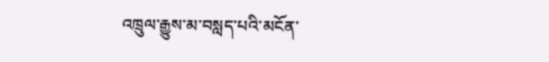འཁྲུལ་རྒྱུས་མ་བསླད་པའི་མངོན་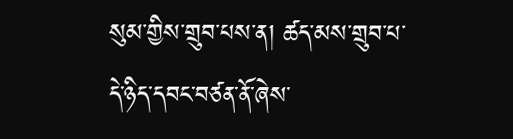སུམ་གྱིས་གྲུབ་པས་ན། ཚད་མས་གྲུབ་པ་དེ་ཉིད་དབང་བཙན་ནོ་ཞེས་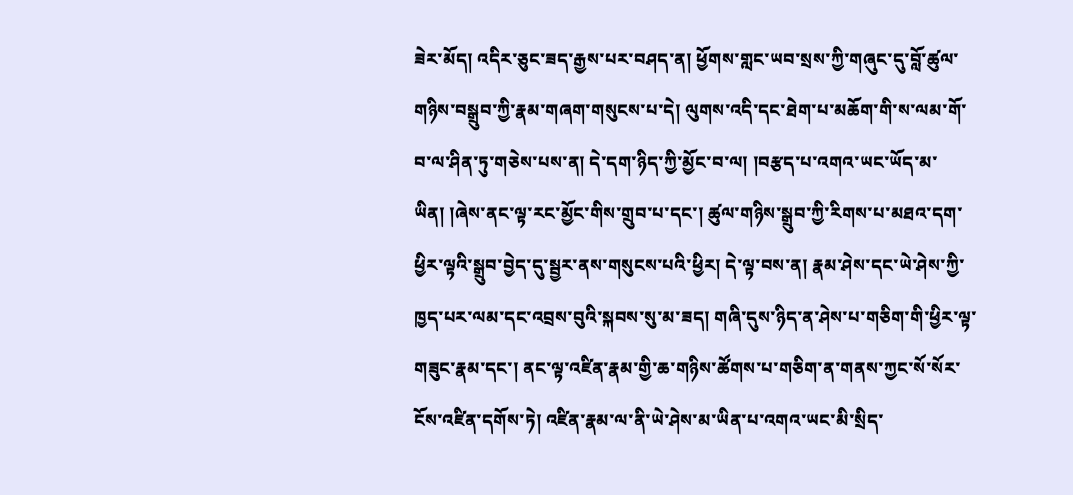ཟེར་མོད། འདིར་ཅུང་ཟད་རྒྱས་པར་བཤད་ན། ཕྱོགས་གླང་ཡབ་སྲས་ཀྱི་གཞུང་དུ་བློ་ཚུལ་གཉིས་བསྒྲུབ་ཀྱི་རྣམ་གཞག་གསུངས་པ་དེ། ལུགས་འདི་དང་ཐེག་པ་མཆོག་གི་ས་ལམ་གོ་བ་ལ་ཤིན་ཏུ་གཅེས་པས་ན། དེ་དག་ཉིད་ཀྱི་མྱོང་བ་ལ། །བརྩད་པ་འགའ་ཡང་ཡོད་མ་ཡིན། །ཞེས་ནང་ལྟ་རང་མྱོང་གིས་གྲུབ་པ་དང་། ཚུལ་གཉིས་སྒྲུབ་ཀྱི་རིགས་པ་མཐའ་དག་ཕྱིར་ལྟའི་སྒྲུབ་བྱེད་དུ་སྦྱར་ནས་གསུངས་པའི་ཕྱིར། དེ་ལྟ་བས་ན། རྣམ་ཤེས་དང་ཡེ་ཤེས་ཀྱི་ཁྱད་པར་ལམ་དང་འབྲས་བུའི་སྐབས་སུ་མ་ཟད། གཞི་དུས་ཉིད་ན་ཤེས་པ་གཅིག་གི་ཕྱིར་ལྟ་གཟུང་རྣམ་དང་། ནང་ལྟ་འཛིན་རྣམ་གྱི་ཆ་གཉིས་ཚོགས་པ་གཅིག་ན་གནས་ཀྱང་སོ་སོར་ངོས་འཛིན་དགོས་ཏེ། འཛིན་རྣམ་ལ་ནི་ཡེ་ཤེས་མ་ཡིན་པ་འགའ་ཡང་མི་སྲིད་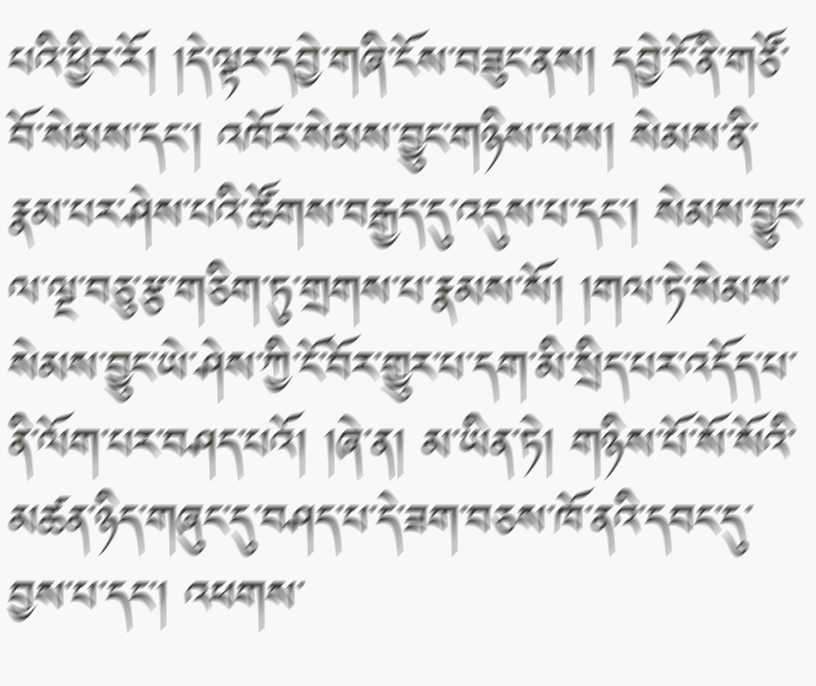པའི་ཕྱིར་རོ། །དེ་ལྟར་དབྱེ་གཞི་ངོས་བཟུང་ནས། དབྱེ་ངོ་ནི་གཙོ་བོ་སེམས་དང་། འཁོར་སེམས་བྱུང་གཉིས་ལས། སེམས་ནི་རྣམ་པར་ཤེས་པའི་ཚོགས་བརྒྱད་དུ་འདུས་པ་དང་། སེམས་བྱུང་ལ་ལྔ་བཅུ་རྩ་གཅིག་ཏུ་གྲགས་པ་རྣམས་སོ། །གལ་ཏེ་སེམས་སེམས་བྱུང་ཡེ་ཤེས་ཀྱི་ངོ་བོར་གྱུར་པ་དག་མི་སྲིད་པར་འདོད་པ་ནི་ལོག་པར་བཤད་པའོ། །ཞེ་ན། མ་ཡིན་ཏེ། གཉིས་པོ་སོ་སོའི་མཚན་ཉིད་གཞུང་དུ་བཤད་པ་དེ་ཟག་བཅས་ཁོ་ནའི་དབང་དུ་བྱས་པ་དང་། འཕགས་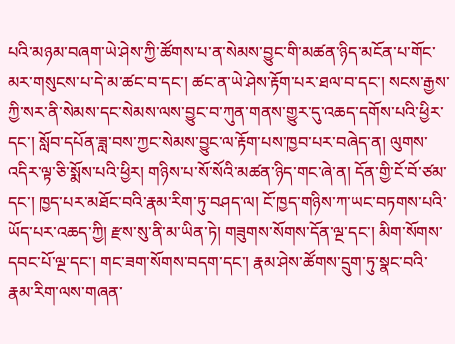པའི་མཉམ་བཞག་ཡེ་ཤེས་ཀྱི་ཚོགས་པ་ན་སེམས་བྱུང་གི་མཚན་ཉིད་མངོན་པ་གོང་མར་གསུངས་པ་དེ་མ་ཚང་བ་དང་། ཚང་ན་ཡེ་ཤེས་རྟོག་པར་ཐལ་བ་དང་། སངས་རྒྱས་ཀྱི་སར་ནི་སེམས་དང་སེམས་ལས་བྱུང་བ་ཀུན་གནས་གྱུར་དུ་འཆད་དགོས་པའི་ཕྱིར་དང་། སློབ་དཔོན་ཟླ་བས་ཀྱང་སེམས་བྱུང་ལ་རྟོག་པས་ཁྱབ་པར་བཞེད་ན། ལུགས་འདིར་ལྟ་ཅི་སྨོས་པའི་ཕྱིར། གཉིས་པ་སོ་སོའི་མཚན་ཉིད་གང་ཞེ་ན། དོན་གྱི་ངོ་བོ་ཙམ་དང་། ཁྱད་པར་མཐོང་བའི་རྣམ་རིག་ཏུ་བཤད་ལ། ངོ་ཁྱད་གཉིས་ཀ་ཡང་བཏགས་པའི་ཡོད་པར་འཆད་ཀྱི། རྫས་སུ་ནི་མ་ཡིན་ཏེ། གཟུགས་སོགས་དོན་ལྔ་དང་། མིག་སོགས་དབང་པོ་ལྔ་དང་། གང་ཟག་སོགས་བདག་དང་། རྣམ་ཤེས་ཚོགས་དྲུག་ཏུ་སྣང་བའི་རྣམ་རིག་ལས་གཞན་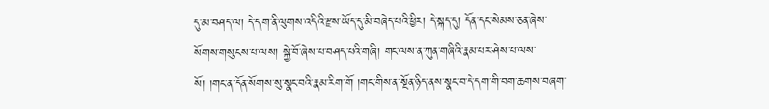དུ་མ་བཤད་ལ། དེ་དག་ནི་ལུགས་འདིའི་རྫས་ཡོད་དུ་མི་བཞེད་པའི་ཕྱིར། དེ་སྐད་དུ། དོན་དང་སེམས་ཅན་ཞེས་སོགས་གསུངས་པ་ལས། སྐྱེ་བོ་ཞེས་པ་བཤད་པའི་གཞི། གང་ལས་ན་ཀུན་གཞིའི་རྣམ་པར་ཤེས་པ་ལས་སོ། །གང་ན་དོན་སོགས་སུ་སྣང་བའི་རྣམ་རིག་གོ །གང་གིས་ན་སྔོན་ཉིད་ནས་སྣང་བ་དེ་དག་གི་བག་ཆགས་བཞག་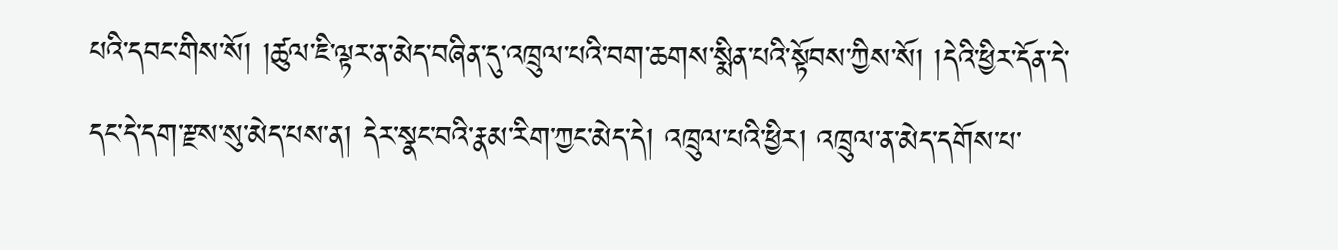པའི་དབང་གིས་སོ། །ཚུལ་ཇི་ལྟར་ན་མེད་བཞིན་དུ་འཁྲུལ་པའི་བག་ཆགས་སྨིན་པའི་སྟོབས་ཀྱིས་སོ། །དེའི་ཕྱིར་དོན་དེ་དང་དེ་དག་རྫས་སུ་མེད་པས་ན། དེར་སྣང་བའི་རྣམ་རིག་ཀྱང་མེད་དེ། འཁྲུལ་པའི་ཕྱིར། འཁྲུལ་ན་མེད་དགོས་པ་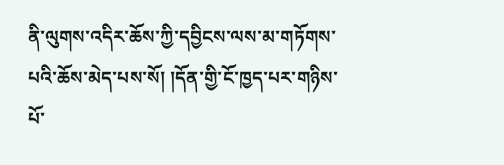ནི་ལུགས་འདིར་ཆོས་ཀྱི་དབྱིངས་ལས་མ་གཏོགས་པའི་ཆོས་མེད་པས་སོ། །དོན་གྱི་ངོ་ཁྱད་པར་གཉིས་པོ་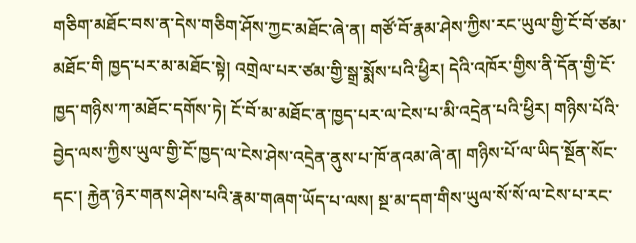གཅིག་མཐོང་བས་ན་དེས་གཅིག་ཤོས་ཀྱང་མཐོང་ཞེ་ན། གཙོ་བོ་རྣམ་ཤེས་ཀྱིས་རང་ཡུལ་གྱི་ངོ་བོ་ཙམ་མཐོང་གི ཁྱད་པར་མ་མཐོང་སྟེ། འགྲེལ་པར་ཙམ་གྱི་སྒྲ་སྨོས་པའི་ཕྱིར། དེའི་འཁོར་གྱིས་ནི་དོན་གྱི་ངོ་ཁྱད་གཉིས་ཀ་མཐོང་དགོས་ཏེ། ངོ་བོ་མ་མཐོང་ན་ཁྱད་པར་ལ་ངེས་པ་མི་འདྲེན་པའི་ཕྱིར། གཉིས་པོའི་བྱེད་ལས་ཀྱིས་ཡུལ་གྱི་ངོ་ཁྱད་ལ་ངེས་ཤེས་འདྲེན་ནུས་པ་ཁོ་ནའམ་ཞེ་ན། གཉིས་པོ་ལ་ཡིད་སྔོན་སོང་དང་། རྐྱེན་ཉེར་གནས་ཤེས་པའི་རྣམ་གཞག་ཡོད་པ་ལས། སྔ་མ་དག་གིས་ཡུལ་སོ་སོ་ལ་ངེས་པ་རང་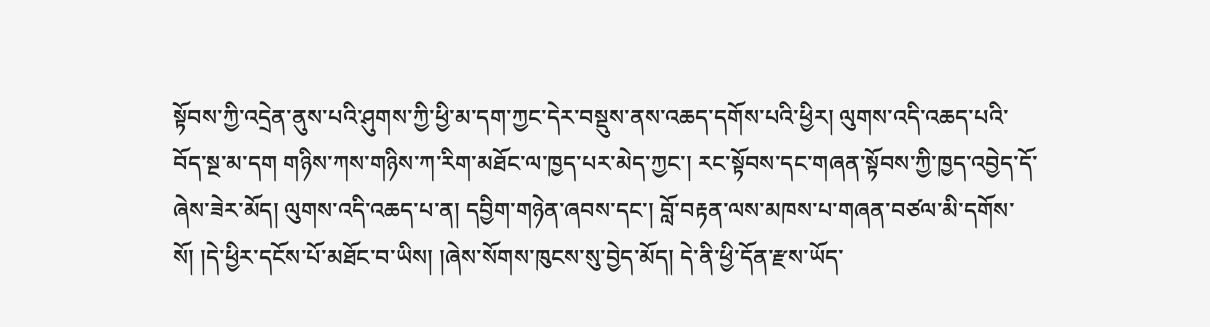སྟོབས་ཀྱི་འདྲེན་ནུས་པའི་ཤུགས་ཀྱི་ཕྱི་མ་དག་ཀྱང་དེར་བསྡུས་ནས་འཆད་དགོས་པའི་ཕྱིར། ལུགས་འདི་འཆད་པའི་བོད་སྔ་མ་དག གཉིས་ཀས་གཉིས་ཀ་རིག་མཐོང་ལ་ཁྱད་པར་མེད་ཀྱང་། རང་སྟོབས་དང་གཞན་སྟོབས་ཀྱི་ཁྱད་འབྱེད་དོ་ཞེས་ཟེར་མོད། ལུགས་འདི་འཆད་པ་ན། དབྱིག་གཉེན་ཞབས་དང་། བློ་བརྟན་ལས་མཁས་པ་གཞན་བཙལ་མི་དགོས་སོ། །དེ་ཕྱིར་དངོས་པོ་མཐོང་བ་ཡིས། །ཞེས་སོགས་ཁུངས་སུ་བྱེད་མོད། དེ་ནི་ཕྱི་དོན་རྫས་ཡོད་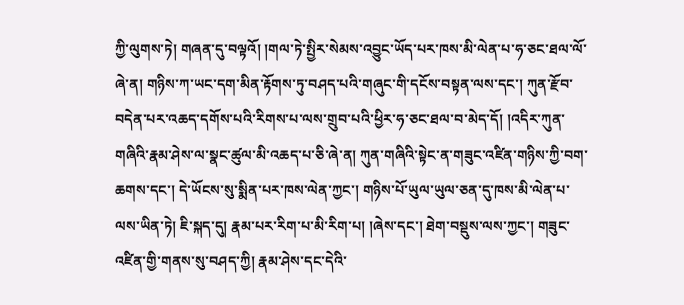ཀྱི་ལུགས་ཏེ། གཞན་དུ་བལྟའོ། །གལ་ཏེ་སྤྱིར་སེམས་འབྱུང་ཡོད་པར་ཁས་མི་ལེན་པ་ཧ་ཅང་ཐལ་ལོ་ཞེ་ན། གཉིས་ཀ་ཡང་དག་མིན་རྟོགས་ཏུ་བཤད་པའི་གཞུང་གི་དངོས་བསྟན་ལས་དང་། ཀུན་རྫོབ་བདེན་པར་འཆད་དགོས་པའི་རིགས་པ་ལས་གྲུབ་པའི་ཕྱིར་ཧ་ཅང་ཐལ་བ་མེད་དོ། །འདིར་ཀུན་གཞིའི་རྣམ་ཤེས་ལ་སྣང་ཚུལ་མི་འཆད་པ་ཅི་ཞེ་ན། ཀུན་གཞིའི་སྟེང་ན་གཟུང་འཛིན་གཉིས་ཀྱི་བག་ཆགས་དང་། དེ་ཡོངས་སུ་སྨིན་པར་ཁས་ལེན་ཀྱང་། གཉིས་པོ་ཡུལ་ཡུལ་ཅན་དུ་ཁས་མི་ལེན་པ་ལས་ཡིན་ཏེ། ཇི་སྐད་དུ། རྣམ་པར་རིག་པ་མི་རིག་པ། །ཞེས་དང་། ཐེག་བསྡུས་ལས་ཀྱང་། གཟུང་འཛིན་གྱི་གནས་སུ་བཤད་ཀྱི། རྣམ་ཤེས་དང་དེའི་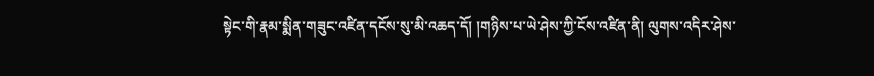སྟེང་གི་རྣམ་སྨིན་གཟུང་འཛིན་དངོས་སུ་མི་འཆད་དོ། །གཉིས་པ་ཡེ་ཤེས་ཀྱི་ངོས་འཛིན་ནི། ལུགས་འདིར་ཤེས་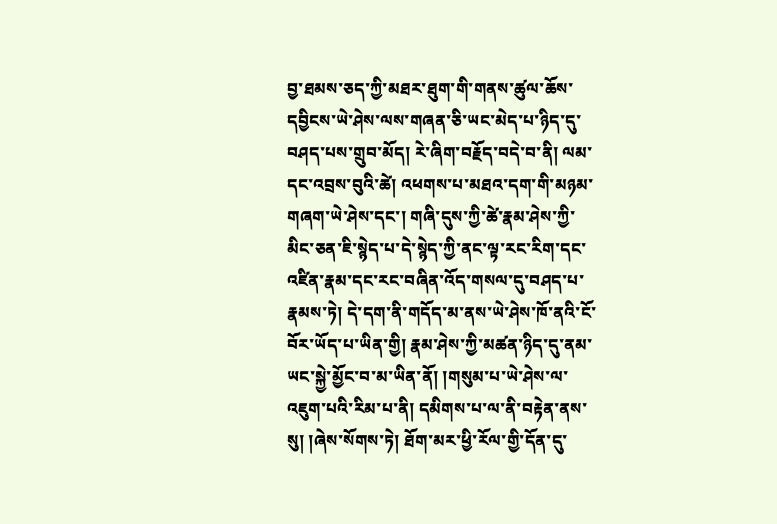བྱ་ཐམས་ཅད་ཀྱི་མཐར་ཐུག་གི་གནས་ཚུལ་ཆོས་དབྱིངས་ཡེ་ཤེས་ལས་གཞན་ཅི་ཡང་མེད་པ་ཉིད་དུ་བཤད་པས་གྲུབ་མོད། རེ་ཞིག་བརྗོད་བདེ་བ་ནི། ལམ་དང་འབྲས་བུའི་ཚེ། འཕགས་པ་མཐའ་དག་གི་མཉམ་གཞག་ཡེ་ཤེས་དང་། གཞི་དུས་ཀྱི་ཚེ་རྣམ་ཤེས་ཀྱི་མིང་ཅན་ཇི་སྙེད་པ་དེ་སྙེད་ཀྱི་ནང་ལྟ་རང་རིག་དང་འཛིན་རྣམ་དང་རང་བཞིན་འོད་གསལ་དུ་བཤད་པ་རྣམས་ཏེ། དེ་དག་ནི་གདོད་མ་ནས་ཡེ་ཤེས་ཁོ་ནའི་ངོ་བོར་ཡོད་པ་ཡིན་གྱི། རྣམ་ཤེས་ཀྱི་མཚན་ཉིད་དུ་ནམ་ཡང་སྐྱེ་མྱོང་བ་མ་ཡིན་ནོ། །གསུམ་པ་ཡེ་ཤེས་ལ་འཇུག་པའི་རིམ་པ་ནི། དམིགས་པ་ལ་ནི་བརྟེན་ནས་སུ། །ཞེས་སོགས་ཏེ། ཐོག་མར་ཕྱི་རོལ་གྱི་དོན་དུ་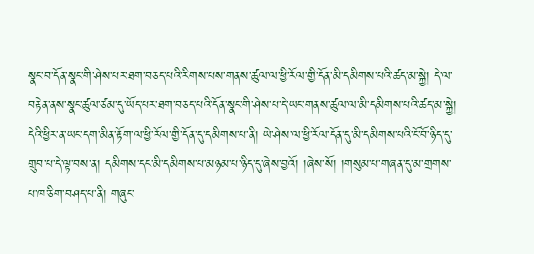སྣང་བ་དོན་སྣང་གི་ཤེས་པར་ཐག་བཅད་པའི་རིགས་པས་གནས་ཚུལ་ལ་ཕྱི་རོལ་གྱི་དོན་མི་དམིགས་པའི་ཚད་མ་སྐྱེ། དེ་ལ་བརྟེན་ནས་སྣང་ཚུལ་ཙམ་དུ་ཡོད་པར་ཐག་བཅད་པའི་དོན་སྣང་གི་ཤེས་པ་དེ་ཡང་གནས་ཚུལ་ལ་མི་དམིགས་པའི་ཚད་མ་སྐྱེ། དེའི་ཕྱིར་ན་ཡང་དག་མིན་རྟོག་ལ་ཕྱི་རོལ་གྱི་དོན་དུ་དམིགས་པ་ནི། ཡེ་ཤེས་ལ་ཕྱི་རོལ་དོན་དུ་མི་དམིགས་པའི་ངོ་བོ་ཉིད་དུ་གྲུབ་པ་དེ་ལྟ་བས་ན། དམིགས་དང་མི་དམིགས་པ་མཉམ་པ་ཉིད་དུ་ཞེས་བྱའོ། །ཞེས་སོ། །གསུམ་པ་གཞན་དུ་མ་གྲགས་པ་ཁ་ཅིག་བཤད་པ་ནི། གཞུང་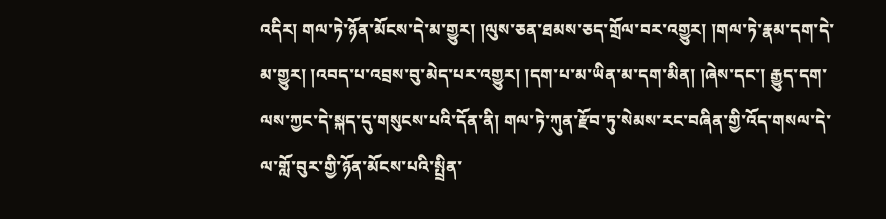འདིར། གལ་ཏེ་ཉོན་མོངས་དེ་མ་གྱུར། །ལུས་ཅན་ཐམས་ཅད་གྲོལ་བར་འགྱུར། །གལ་ཏེ་རྣམ་དག་དེ་མ་གྱུར། །འབད་པ་འབྲས་བུ་མེད་པར་འགྱུར། །དག་པ་མ་ཡིན་མ་དག་མིན། །ཞེས་དང་། རྒྱུད་དག་ལས་ཀྱང་དེ་སྐད་དུ་གསུངས་པའི་དོན་ནི། གལ་ཏེ་ཀུན་རྫོབ་ཏུ་སེམས་རང་བཞིན་གྱི་འོད་གསལ་དེ་ལ་གློ་བུར་གྱི་ཉོན་མོངས་པའི་སྤྲིན་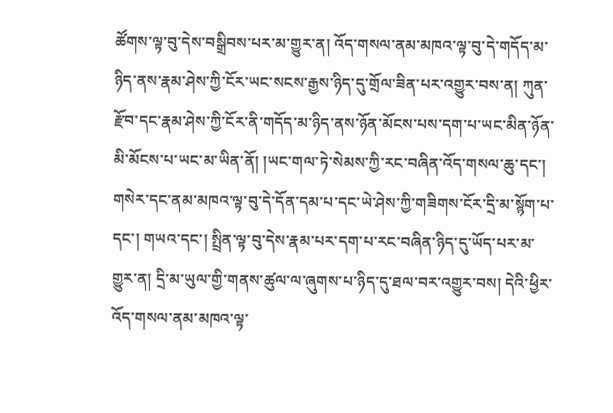ཚོགས་ལྟ་བུ་དེས་བསྒྲིབས་པར་མ་གྱུར་ན། འོད་གསལ་ནམ་མཁའ་ལྟ་བུ་དེ་གདོད་མ་ཉིད་ནས་རྣམ་ཤེས་ཀྱི་ངོར་ཡང་སངས་རྒྱས་ཉིད་དུ་གྲོལ་ཟིན་པར་འགྱུར་བས་ན། ཀུན་རྫོབ་དང་རྣམ་ཤེས་ཀྱི་ངོར་ནི་གདོད་མ་ཉིད་ནས་ཉོན་མོངས་པས་དག་པ་ཡང་མིན་ཉོན་མི་མོངས་པ་ཡང་མ་ཡིན་ནོ། །ཡང་གལ་ཏེ་སེམས་ཀྱི་རང་བཞིན་འོད་གསལ་ཆུ་དང་། གསེར་དང་ནམ་མཁའ་ལྟ་བུ་དེ་དོན་དམ་པ་དང་ཡེ་ཤེས་ཀྱི་གཟིགས་ངོར་དྲི་མ་སྙོག་པ་དང་། གཡའ་དང་། སྤྲིན་ལྟ་བུ་དེས་རྣམ་པར་དག་པ་རང་བཞིན་ཉིད་དུ་ཡོད་པར་མ་གྱུར་ན། དྲི་མ་ཡུལ་གྱི་གནས་ཚུལ་ལ་ཞུགས་པ་ཉིད་དུ་ཐལ་བར་འགྱུར་བས། དེའི་ཕྱིར་འོད་གསལ་ནམ་མཁའ་ལྟ་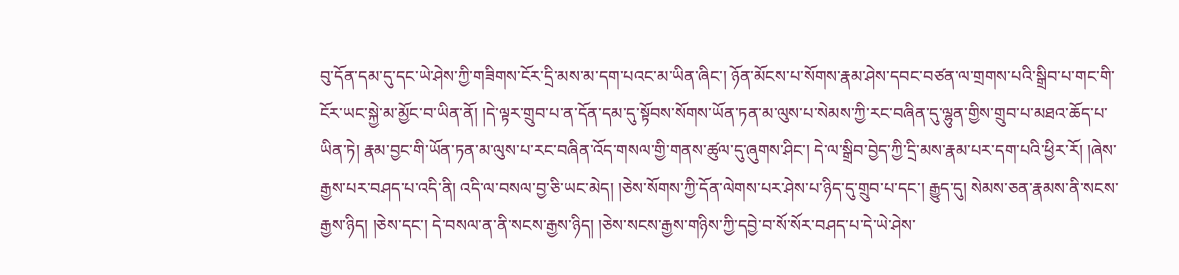བུ་དོན་དམ་དུ་དང་ཡེ་ཤེས་ཀྱི་གཟིགས་ངོར་དྲི་མས་མ་དག་པའང་མ་ཡིན་ཞིང་། ཉོན་མོངས་པ་སོགས་རྣམ་ཤེས་དབང་བཙན་ལ་གྲགས་པའི་སྒྲིབ་པ་གང་གི་ངོར་ཡང་སྐྱེ་མ་མྱོང་བ་ཡིན་ནོ། །དེ་ལྟར་གྲུབ་པ་ན་དོན་དམ་དུ་སྟོབས་སོགས་ཡོན་ཏན་མ་ལུས་པ་སེམས་ཀྱི་རང་བཞིན་དུ་ལྷུན་གྱིས་གྲུབ་པ་མཐའ་ཆོད་པ་ཡིན་ཏེ། རྣམ་བྱང་གི་ཡོན་ཏན་མ་ལུས་པ་རང་བཞིན་འོད་གསལ་གྱི་གནས་ཚུལ་དུ་ཞུགས་ཤིང་། དེ་ལ་སྒྲིབ་བྱེད་ཀྱི་དྲི་མས་རྣམ་པར་དག་པའི་ཕྱིར་རོ། །ཞེས་རྒྱས་པར་བཤད་པ་འདི་ནི། འདི་ལ་བསལ་བྱ་ཅི་ཡང་མེད། །ཅེས་སོགས་ཀྱི་དོན་ལེགས་པར་ཤེས་པ་ཉིད་དུ་གྲུབ་པ་དང་། རྒྱུད་དུ། སེམས་ཅན་རྣམས་ནི་སངས་རྒྱས་ཉིད། །ཅེས་དང་། དེ་བསལ་ན་ནི་སངས་རྒྱས་ཉིད། །ཅེས་སངས་རྒྱས་གཉིས་ཀྱི་དབྱེ་བ་སོ་སོར་བཤད་པ་དེ་ཡེ་ཤེས་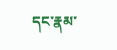དང་རྣམ་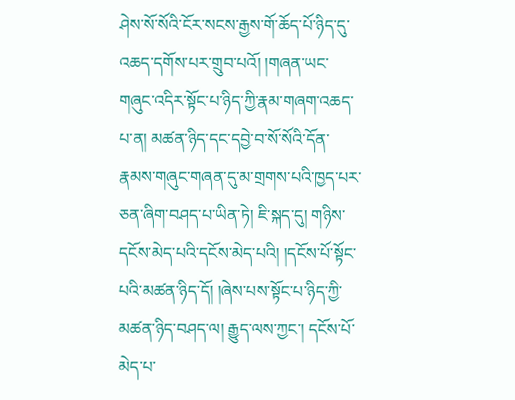ཤེས་སོ་སོའི་ངོར་སངས་རྒྱས་གོ་ཆོད་པོ་ཉིད་དུ་འཆད་དགོས་པར་གྲུབ་པའོ། །གཞན་ཡང་གཞུང་འདིར་སྟོང་པ་ཉིད་ཀྱི་རྣམ་གཞག་འཆད་པ་ན། མཚན་ཉིད་དང་དབྱེ་བ་སོ་སོའི་དོན་རྣམས་གཞུང་གཞན་དུ་མ་གྲགས་པའི་ཁྱད་པར་ཅན་ཞིག་བཤད་པ་ཡིན་ཏེ། ཇི་སྐད་དུ། གཉིས་དངོས་མེད་པའི་དངོས་མེད་པའི། །དངོས་པོ་སྟོང་པའི་མཚན་ཉིད་དོ། །ཞེས་པས་སྟོང་པ་ཉིད་ཀྱི་མཚན་ཉིད་བཤད་ལ། རྒྱུད་ལས་ཀྱང་། དངོས་པོ་མེད་པ་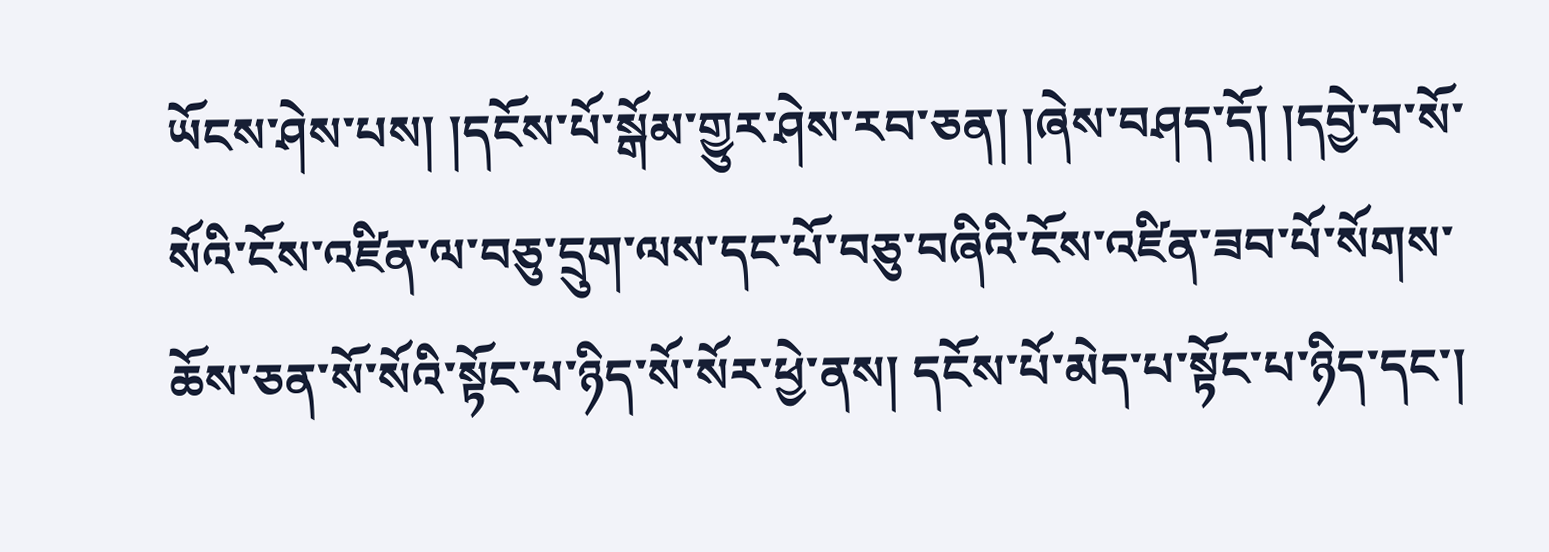ཡོངས་ཤེས་པས། །དངོས་པོ་སྒོམ་གྱུར་ཤེས་རབ་ཅན། །ཞེས་བཤད་དོ། །དབྱེ་བ་སོ་སོའི་ངོས་འཛིན་ལ་བཅུ་དྲུག་ལས་དང་པོ་བཅུ་བཞིའི་ངོས་འཛིན་ཟབ་པོ་སོགས་ཆོས་ཅན་སོ་སོའི་སྟོང་པ་ཉིད་སོ་སོར་ཕྱེ་ནས། དངོས་པོ་མེད་པ་སྟོང་པ་ཉིད་དང་།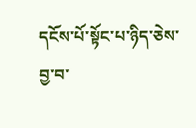དངོས་པོ་སྟོང་པ་ཉིད་ཅེས་བྱ་བ་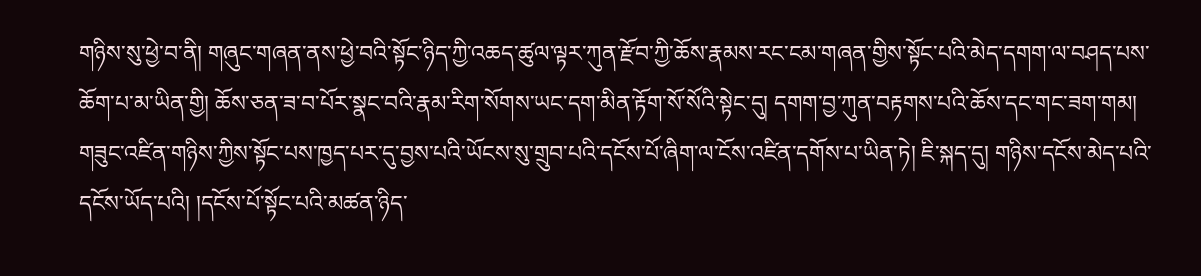གཉིས་སུ་ཕྱེ་བ་ནི། གཞུང་གཞན་ནས་ཕྱེ་བའི་སྟོང་ཉིད་ཀྱི་འཆད་ཚུལ་ལྟར་ཀུན་རྫོབ་ཀྱི་ཆོས་རྣམས་རང་ངམ་གཞན་གྱིས་སྟོང་པའི་མེད་དགག་ལ་བཤད་པས་ཆོག་པ་མ་ཡིན་གྱི། ཆོས་ཅན་ཟ་བ་པོར་སྣང་བའི་རྣམ་རིག་སོགས་ཡང་དག་མིན་རྟོག་སོ་སོའི་སྟེང་དུ། དགག་བྱ་ཀུན་བརྟགས་པའི་ཆོས་དང་གང་ཟག་གམ། གཟུང་འཛིན་གཉིས་ཀྱིས་སྟོང་པས་ཁྱད་པར་དུ་བྱས་པའི་ཡོངས་སུ་གྲུབ་པའི་དངོས་པོ་ཞིག་ལ་ངོས་འཛིན་དགོས་པ་ཡིན་ཏེ། ཇི་སྐད་དུ། གཉིས་དངོས་མེད་པའི་དངོས་ཡོད་པའི། །དངོས་པོ་སྟོང་པའི་མཚན་ཉིད་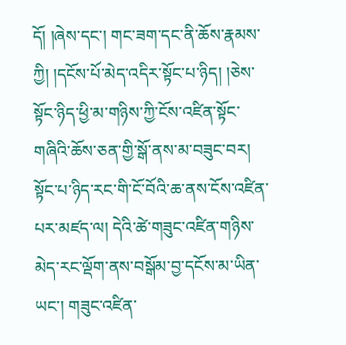དོ། །ཞེས་དང་། གང་ཟག་དང་ནི་ཆོས་རྣམས་ཀྱི། །དངོས་པོ་མེད་འདིར་སྟོང་པ་ཉིད། །ཅེས་སྟོང་ཉིད་ཕྱི་མ་གཉིས་ཀྱི་ངོས་འཛིན་སྟོང་གཞིའི་ཆོས་ཅན་གྱི་སྒོ་ནས་མ་བཟུང་བར། སྟོང་པ་ཉིད་རང་གི་ངོ་བོའི་ཆ་ནས་ངོས་འཛིན་པར་མཛད་ལ། དེའི་ཚེ་གཟུང་འཛིན་གཉིས་མེད་རང་ལྡོག་ནས་བསྒོམ་བྱ་དངོས་མ་ཡིན་ཡང་། གཟུང་འཛིན་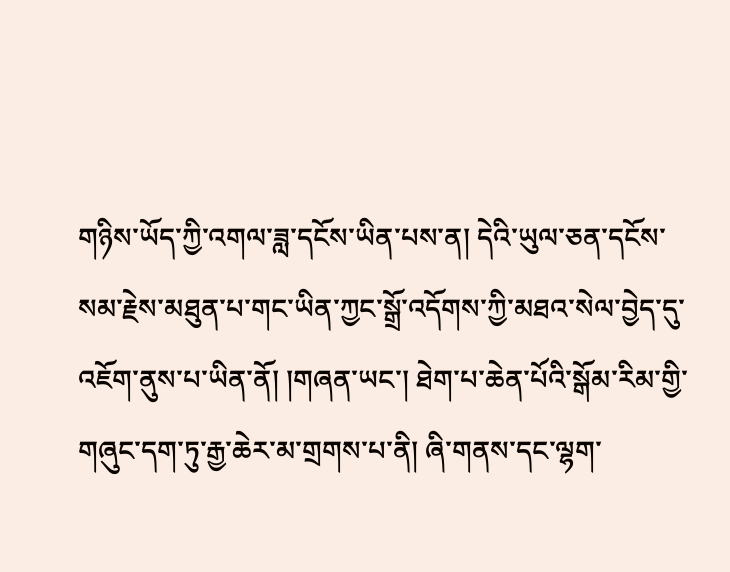གཉིས་ཡོད་ཀྱི་འགལ་ཟླ་དངོས་ཡིན་པས་ན། དེའི་ཡུལ་ཅན་དངོས་སམ་རྗེས་མཐུན་པ་གང་ཡིན་ཀྱང་སྒྲོ་འདོགས་ཀྱི་མཐའ་སེལ་བྱེད་དུ་འཇོག་ནུས་པ་ཡིན་ནོ། །གཞན་ཡང་། ཐེག་པ་ཆེན་པོའི་སྒོམ་རིམ་གྱི་གཞུང་དག་ཏུ་རྒྱ་ཆེར་མ་གྲགས་པ་ནི། ཞི་གནས་དང་ལྷག་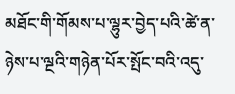མཐོང་གི་གོམས་པ་ལྷུར་བྱེད་པའི་ཚེ་ན་ཉེས་པ་ལྔའི་གཉེན་པོར་སྤོང་བའི་འདུ་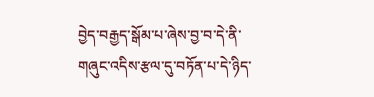བྱེད་བརྒྱད་སྒོམ་པ་ཞེས་བྱ་བ་དེ་ནི་གཞུང་འདིས་རྩལ་དུ་བཏོན་པ་དེ་ཉིད་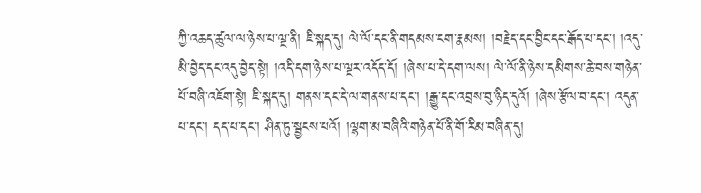ཀྱི་འཆད་ཚུལ་ལ་ཉེས་པ་ལྔ་ནི། ཇི་སྐད་དུ། ལེ་ལོ་དང་ནི་གདམས་ངག་རྣམས། །བརྗེད་དང་བྱིང་དང་རྒོད་པ་དང་། །འདུ་མི་བྱེད་དང་འདུ་བྱེད་སྟེ། །འདི་དག་ཉེས་པ་ལྔར་འདོད་དོ། །ཞེས་པ་དེ་དག་ལས། ལེ་ལོ་ནི་ཉེས་དམིགས་ཆེ་བས་གཉེན་པོ་བཞི་འཇོག་སྟེ། ཇི་སྐད་དུ། གནས་དང་དེ་ལ་གནས་པ་དང་། །རྒྱུ་དང་འབྲས་བུ་ཉིད་དུའོ། །ཞེས་རྩོལ་བ་དང་། འདུན་པ་དང་། དད་པ་དང་། ཤིན་ཏུ་སྦྱངས་པའོ། །ལྷག་མ་བཞིའི་གཉེན་པོ་ནི་གོ་རིམ་བཞིན་དུ།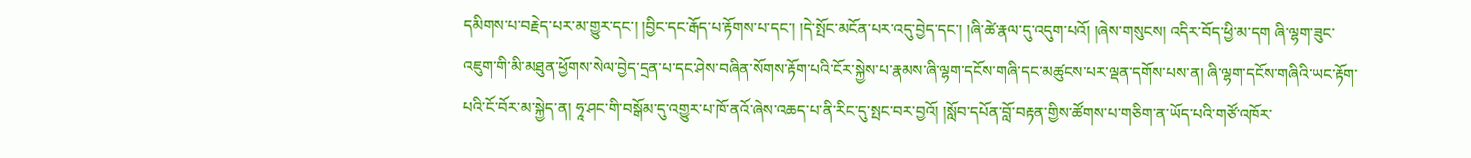དམིགས་པ་བརྗེད་པར་མ་གྱུར་དང་། །བྱིང་དང་རྒོད་པ་རྟོགས་པ་དང་། །དེ་སྤོང་མངོན་པར་འདུ་བྱེད་དང་། །ཞི་ཚེ་རྣལ་དུ་འདུག་པའོ། །ཞེས་གསུངས། འདིར་བོད་ཕྱི་མ་དག ཞི་ལྷག་ཟུང་འཇུག་གི་མི་མཐུན་ཕྱོགས་སེལ་བྱེད་དྲན་པ་དང་ཤེས་བཞིན་སོགས་རྟོག་པའི་ངོར་སྐྱེས་པ་རྣམས་ཞི་ལྷག་དངོས་གཞི་དང་མཚུངས་པར་ལྡན་དགོས་པས་ན། ཞི་ལྷག་དངོས་གཞིའི་ཡང་རྟོག་པའི་ངོ་བོར་མ་སྐྱེད་ན། ཧཱ་ཤང་གི་བསྒོམ་དུ་འགྱུར་པ་ཁོ་ནའོ་ཞེས་འཆད་པ་ནི་རིང་དུ་སྤང་བར་བྱའོ། །སློབ་དཔོན་བློ་བརྟན་གྱིས་ཚོགས་པ་གཅིག་ན་ཡོད་པའི་གཙོ་འཁོར་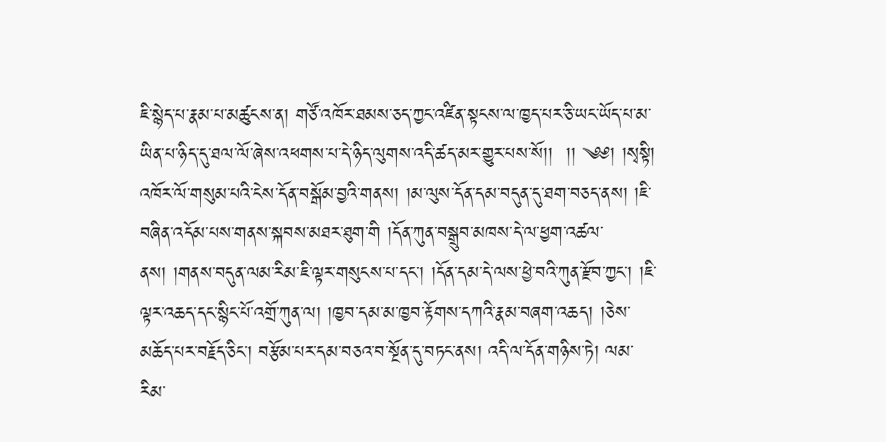ཇི་སྙེད་པ་རྣམ་པ་མཚུངས་ན། གཙོ་འཁོར་ཐམས་ཅད་ཀྱང་འཛིན་སྟངས་ལ་ཁྱད་པར་ཅི་ཡང་ཡོད་པ་མ་ཡིན་པ་ཉིད་དུ་ཐལ་ལོ་ཞེས་འཕགས་པ་དེ་ཉིད་ལུགས་འདི་ཚད་མར་གྱུར་པས་སོ།།  །། ༄༅། །སྭསྟི། འཁོར་ལོ་གསུམ་པའི་ངེས་དོན་བསྒོམ་བྱའི་གནས། །མ་ལུས་དོན་དམ་བདུན་དུ་ཐག་བཅད་ནས། །ཇི་བཞིན་འདོམ་པས་གནས་སྐབས་མཐར་ཐུག་གི །དོན་ཀུན་བསྒྲུབ་མཁས་དེ་ལ་ཕྱག་འཚལ་ནས། །གནས་བདུན་ལམ་རིམ་ཇི་ལྟར་གསུངས་པ་དང་། །དོན་དམ་དེ་ལས་ཕྱེ་བའི་ཀུན་རྫོབ་ཀྱང་། །ཇི་ལྟར་འཆད་དང་སྙིང་པོ་འགྲོ་ཀུན་ལ། །ཁྱབ་དམ་མ་ཁྱབ་རྟོགས་དཀའི་རྣམ་བཞག་འཆད། །ཅེས་མཆོད་པར་བརྗོད་ཅིང་། བརྩོམ་པར་དམ་བཅའ་བ་སྔོན་དུ་བཏང་ནས། འདི་ལ་དོན་གཉིས་ཏེ། ལམ་རིམ་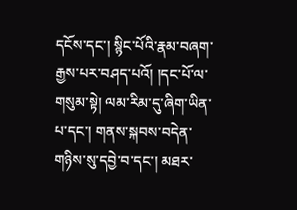དངོས་དང་། སྙིང་པོའི་རྣམ་བཞག་རྒྱས་པར་བཤད་པའོ། །དང་པོ་ལ་གསུམ་སྟེ། ལམ་རིམ་དུ་ཞིག་ཡིན་པ་དང་། གནས་སྐབས་བདེན་གཉིས་སུ་དབྱེ་བ་དང་། མཐར་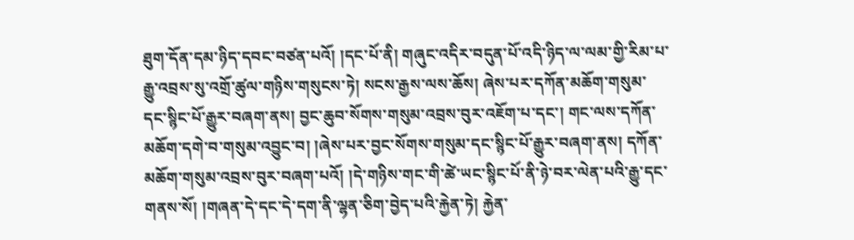ཐུག་དོན་དམ་ཉིད་དབང་བཙན་པའོ། །དང་པོ་ནི། གཞུང་འདིར་བདུན་པོ་འདི་ཉིད་ལ་ལམ་གྱི་རིམ་པ་རྒྱུ་འབྲས་སུ་འགྲོ་ཚུལ་གཉིས་གསུངས་ཏེ། སངས་རྒྱས་ལས་ཆོས། ཞེས་པར་དཀོན་མཆོག་གསུམ་དང་སྙིང་པོ་རྒྱུར་བཞག་ནས། བྱང་ཆུབ་སོགས་གསུམ་འབྲས་བུར་འཇོག་པ་དང་། གང་ལས་དཀོན་མཆོག་དགེ་བ་གསུམ་འབྱུང་བ། །ཞེས་པར་བྱང་སོགས་གསུམ་དང་སྙིང་པོ་རྒྱུར་བཞག་ནས། དཀོན་མཆོག་གསུམ་འབྲས་བུར་བཞག་པའོ། །དེ་གཉིས་གང་གི་ཚེ་ཡང་སྙིང་པོ་ནི་ཉེ་བར་ལེན་པའི་རྒྱུ་དང་གནས་སོ། །གཞན་དེ་དང་དེ་དག་ནི་ལྷན་ཅིག་བྱེད་པའི་རྐྱེན་ཏེ། རྐྱེན་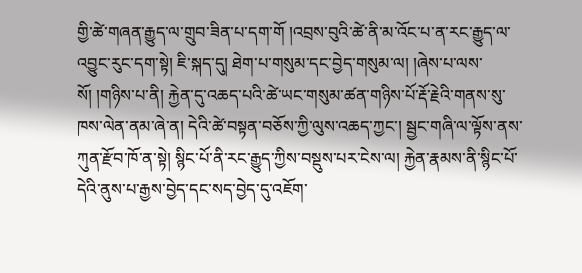གྱི་ཚེ་གཞན་རྒྱུད་ལ་གྲུབ་ཟིན་པ་དག་གོ །འབྲས་བུའི་ཚེ་ནི་མ་འོང་པ་ན་རང་རྒྱུད་ལ་འབྱུང་རུང་དག་སྟེ། ཇི་སྐད་དུ། ཐེག་པ་གསུམ་དང་བྱེད་གསུམ་ལ། །ཞེས་པ་ལས་སོ། །གཉིས་པ་ནི། རྐྱེན་དུ་འཆད་པའི་ཚེ་ཡང་གསུམ་ཚན་གཉིས་པོ་རྡོ་རྗེའི་གནས་སུ་ཁས་ལེན་ནམ་ཞེ་ན། དེའི་ཚེ་བསྟན་བཅོས་ཀྱི་ལུས་འཆད་ཀྱང་། སྦྱང་གཞི་ལ་ལྟོས་ནས་ཀུན་རྫོབ་ཁོ་ན་སྟེ། སྙིང་པོ་ནི་རང་རྒྱུད་ཀྱིས་བསྡུས་པར་ངེས་ལ། རྐྱེན་རྣམས་ནི་སྙིང་པོ་དེའི་ནུས་པ་རྒྱས་བྱེད་དང་སད་བྱེད་དུ་འཇོག་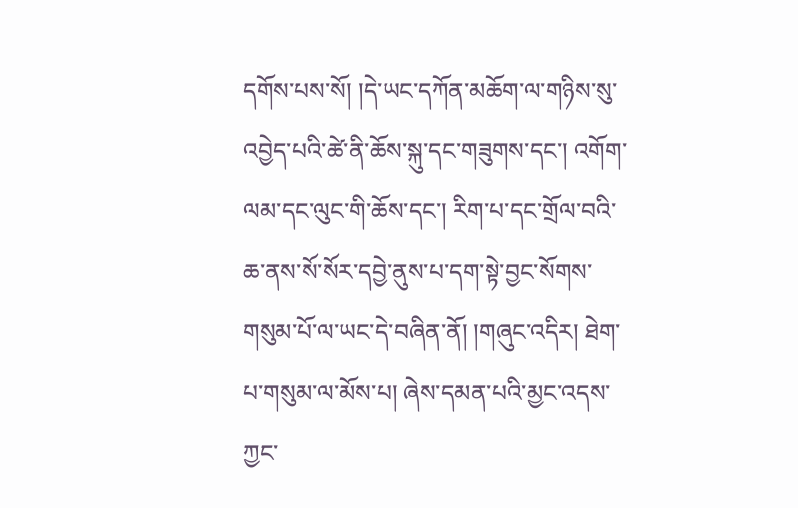དགོས་པས་སོ། །དེ་ཡང་དཀོན་མཆོག་ལ་གཉིས་སུ་འབྱེད་པའི་ཚེ་ནི་ཆོས་སྐུ་དང་གཟུགས་དང་། འགོག་ལམ་དང་ལུང་གི་ཆོས་དང་། རིག་པ་དང་གྲོལ་བའི་ཆ་ནས་སོ་སོར་དབྱེ་ནུས་པ་དག་སྟེ་བྱང་སོགས་གསུམ་པོ་ལ་ཡང་དེ་བཞིན་ནོ། །གཞུང་འདིར། ཐེག་པ་གསུམ་ལ་མོས་པ། ཞེས་དམན་པའི་མྱང་འདས་ཀྱང་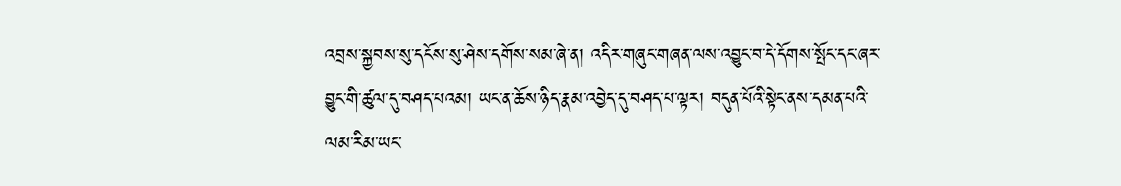འབྲས་སྐྱབས་སུ་དངོས་སུ་ཤེས་དགོས་སམ་ཞེ་ན། འདིར་གཞུང་གཞན་ལས་འབྱུང་བ་དེ་དོགས་སྤོང་དང་ཞར་བྱུང་གི་ཚུལ་དུ་བཤད་པའམ། ཡང་ན་ཆོས་ཉིད་རྣམ་འབྱེད་དུ་བཤད་པ་ལྟར། བདུན་པོའི་སྟེང་ནས་དམན་པའི་ལམ་རིམ་ཡང་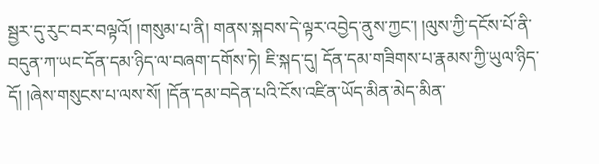སྦྱར་དུ་རུང་བར་བལྟའོ། །གསུམ་པ་ནི། གནས་སྐབས་དེ་ལྟར་འབྱེད་ནུས་ཀྱང་། །ལུས་ཀྱི་དངོས་པོ་ནི་བདུན་ཀ་ཡང་དོན་དམ་ཉིད་ལ་བཞག་དགོས་ཏེ། ཇི་སྐད་དུ། དོན་དམ་གཟིགས་པ་རྣམས་ཀྱི་ཡུལ་ཉིད་དོ། །ཞེས་གསུངས་པ་ལས་སོ། །དོན་དམ་བདེན་པའི་ངོས་འཛིན་ཡོད་མིན་མེད་མིན་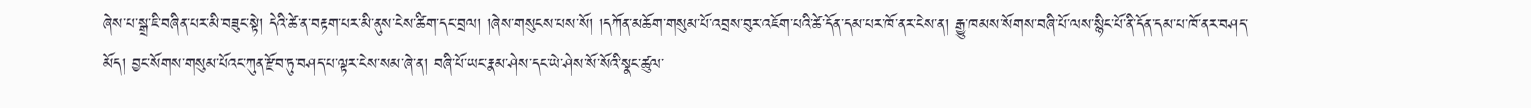ཞེས་པ་སྒྲ་ཇི་བཞིན་པར་མི་བཟུང་སྟེ། དེའི་ཚེ་ན་བརྟག་པར་མི་ནུས་ངེས་ཚིག་དང་བྲལ། །ཞེས་གསུངས་པས་སོ། །དཀོན་མཆོག་གསུམ་པོ་འབྲས་བུར་འཇོག་པའི་ཚེ་དོན་དམ་པར་ཁོ་ནར་ངེས་ན། རྒྱུ་ཁམས་སོགས་བཞི་པོ་ལས་སྙིང་པོ་ནི་དོན་དམ་པ་ཁོ་ནར་བཤད་མོད། བྱང་སོགས་གསུམ་པོའང་ཀུན་རྫོབ་ཏུ་བཤད་པ་ལྟར་ངེས་སམ་ཞེ་ན། བཞི་པོ་ཡང་རྣམ་ཤེས་དང་ཡེ་ཤེས་སོ་སོའི་སྣང་ཚུལ་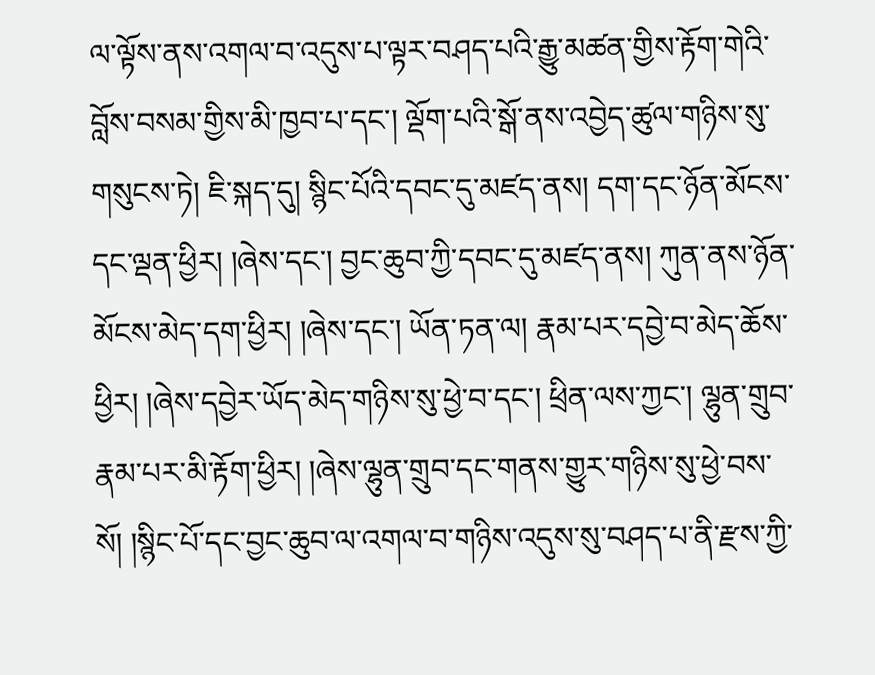ལ་ལྟོས་ནས་འགལ་བ་འདུས་པ་ལྟར་བཤད་པའི་རྒྱུ་མཚན་གྱིས་རྟོག་གེའི་བློས་བསམ་གྱིས་མི་ཁྱབ་པ་དང་། ལྡོག་པའི་སྒོ་ནས་འབྱེད་ཚུལ་གཉིས་སུ་གསུངས་ཏེ། ཇི་སྐད་དུ། སྙིང་པོའི་དབང་དུ་མཛད་ནས། དག་དང་ཉོན་མོངས་དང་ལྡན་ཕྱིར། །ཞེས་དང་། བྱང་ཆུབ་ཀྱི་དབང་དུ་མཛད་ནས། ཀུན་ནས་ཉོན་མོངས་མེད་དག་ཕྱིར། །ཞེས་དང་། ཡོན་ཏན་ལ། རྣམ་པར་དབྱེ་བ་མེད་ཆོས་ཕྱིར། །ཞེས་དབྱེར་ཡོད་མེད་གཉིས་སུ་ཕྱེ་བ་དང་། ཕྲིན་ལས་ཀྱང་། ལྷུན་གྲུབ་རྣམ་པར་མི་རྟོག་ཕྱིར། །ཞེས་ལྷུན་གྲུབ་དང་གནས་གྱུར་གཉིས་སུ་ཕྱེ་བས་སོ། །སྙིང་པོ་དང་བྱང་ཆུབ་ལ་འགལ་བ་གཉིས་འདུས་སུ་བཤད་པ་ནི་རྫས་ཀྱི་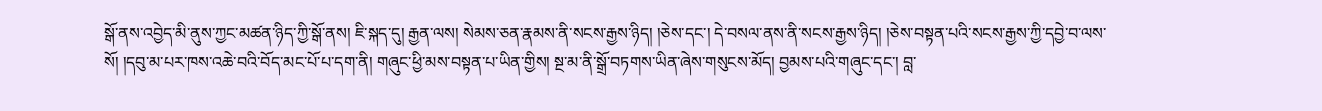སྒོ་ནས་འབྱེད་མི་ནུས་ཀྱང་མཚན་ཉིད་ཀྱི་སྒོ་ནས། ཇི་སྐད་དུ། རྒྱན་ལས། སེམས་ཅན་རྣམས་ནི་སངས་རྒྱས་ཉིད། །ཅེས་དང་། དེ་བསལ་ནས་ནི་སངས་རྒྱས་ཉིད། །ཅེས་བསྟན་པའི་སངས་རྒྱས་ཀྱི་དབྱེ་བ་ལས་སོ། །དབུ་མ་པར་ཁས་འཆེ་བའི་བོད་མང་པོ་པ་དག་ནི། གཞུང་ཕྱི་མས་བསྟན་པ་ཡིན་གྱིས། སྔ་མ་ནི་སྒྲོ་བཏགས་ཡིན་ཞེས་གསུངས་མོད། བྱམས་པའི་གཞུང་དང་། བླ་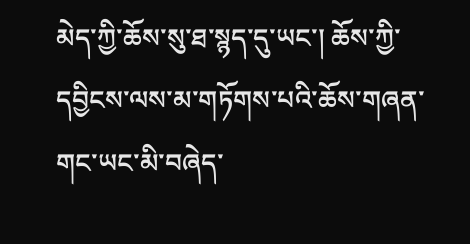མེད་ཀྱི་ཆོས་སུ་ཐ་སྙད་དུ་ཡང་། ཆོས་ཀྱི་དབྱིངས་ལས་མ་གཏོགས་པའི་ཆོས་གཞན་གང་ཡང་མི་བཞེད་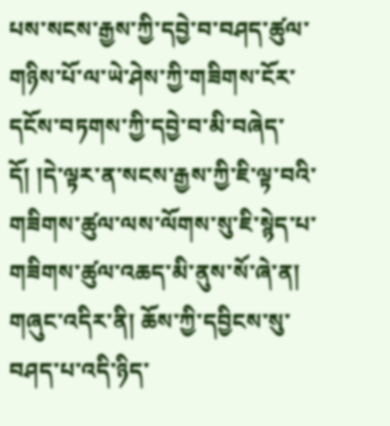པས་སངས་རྒྱས་ཀྱི་དབྱེ་བ་བཤད་ཚུལ་གཉིས་པོ་ལ་ཡེ་ཤེས་ཀྱི་གཟིགས་ངོར་དངོས་བཏགས་ཀྱི་དབྱེ་བ་མི་བཞེད་དོ། །དེ་ལྟར་ན་སངས་རྒྱས་ཀྱི་ཇི་ལྟ་བའི་གཟིགས་ཚུལ་ལས་ལོགས་སུ་ཇི་སྙེད་པ་གཟིགས་ཚུལ་འཆད་མི་ནུས་སོ་ཞེ་ན། གཞུང་འདིར་ནི། ཆོས་ཀྱི་དབྱིངས་སུ་བཤད་པ་འདི་ཉིད་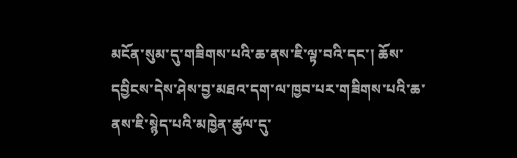མངོན་སུམ་དུ་གཟིགས་པའི་ཆ་ནས་ཇི་ལྟ་བའི་དང་། ཆོས་དབྱིངས་དེས་ཤེས་བྱ་མཐའ་དག་ལ་ཁྱབ་པར་གཟིགས་པའི་ཆ་ནས་ཇི་སྙེད་པའི་མཁྱེན་ཚུལ་དུ་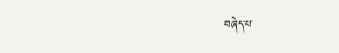བཞེད་པ་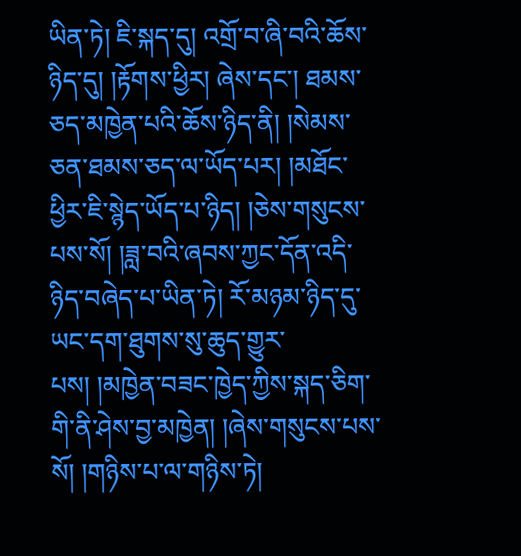ཡིན་ཏེ། ཇི་སྐད་དུ། འགྲོ་བ་ཞི་བའི་ཆོས་ཉིད་དུ། །རྟོགས་ཕྱིར། ཞེས་དང་། ཐམས་ཅད་མཁྱེན་པའི་ཆོས་ཉིད་ནི། །སེམས་ཅན་ཐམས་ཅད་ལ་ཡོད་པར། །མཐོང་ཕྱིར་ཇི་སྙེད་ཡོད་པ་ཉིད། །ཅེས་གསུངས་པས་སོ། །ཟླ་བའི་ཞབས་ཀྱང་དོན་འདི་ཉིད་བཞེད་པ་ཡིན་ཏེ། རོ་མཉམ་ཉིད་དུ་ཡང་དག་ཐུགས་སུ་ཆུད་གྱུར་པས། །མཁྱེན་བཟང་ཁྱེད་ཀྱིས་སྐད་ཅིག་གི་ནི་ཤེས་བྱ་མཁྱེན། །ཞེས་གསུངས་པས་སོ། །གཉིས་པ་ལ་གཉིས་ཏེ།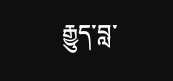རྒྱུད་བླ་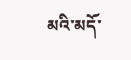མའི་མདོ་